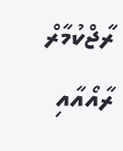ރާޖްކުމާރް ރާއޯއާއި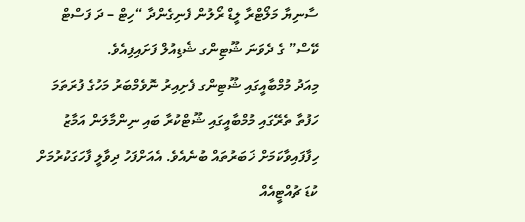ސާނިޔާ މަލޯޓްރާ ލީޑް ރޯލުން ފެނިގެންދާ “ހިޓް – ދަ ފަސްޓް ކޭސް” ގެ ދެވަނަ ޝޫޓިންގ ޝެޑިއުލް ފަށައިފިއެވެ.
މިއަދު މުމްބާއީގައި ޝޫޓިންގ ފެށިއިރު ނޮވެމްބަރު މަހުގެ ފުރަތަމަ ހަފުތާ ތެރޭގައި މުމްބާއީގައި ޝޫޓްކުރާ ބައި ނިންމާލަން އަމާޒު ހިފާފައިވާކަމަށް ޚަބަރުތައް ބުނެއެވެ. އެއަށްފަހު ދިވާލީ ފާހަގަކުރުމަށް ކުޑަ ޗުއްޓީއެއް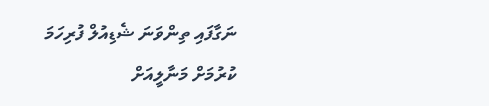ނަގާފައި ތިންވަނަ ޝެޑިއުލް ފުރިހަމަ ކުރުމަށް މަނާލީއަށް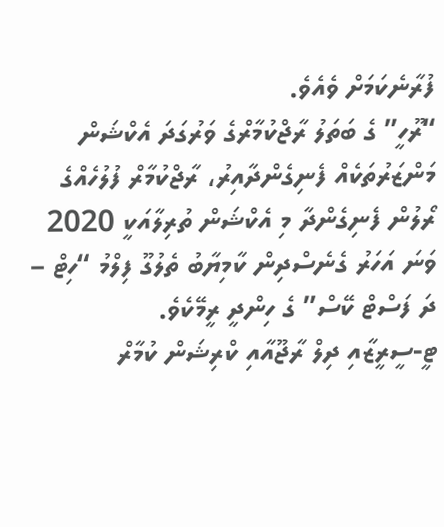ފުރާނެކަމަށް ވެއެވެ.
“ރޫހީ” ގެ ބަތަލު ރާޖްކުމާރްގެ ވަރުގަދަ އެކްޝަން މަންޒަރުތަކެއް ފެނިގެންދާއިރު، ރާޖްކުމާރް ފުލުހެއްގެ ރޯލުން ފެނިގެންދާ މި އެކްޝަން ތުރިލާއަކީ 2020 ވަނަ އަހަރު ގެނެސްދިން ކާމިޔާބު ތެލުގޫ ފިލްމު “ހިޓް – ދަ ފަސްޓް ކޭސް” ގެ ހިންދީ ރީމޭކެވެ.
ޓީ-ސީރީޒާއި ދިލް ރާޖޫއާއި ކްރިޝަން ކުމާރް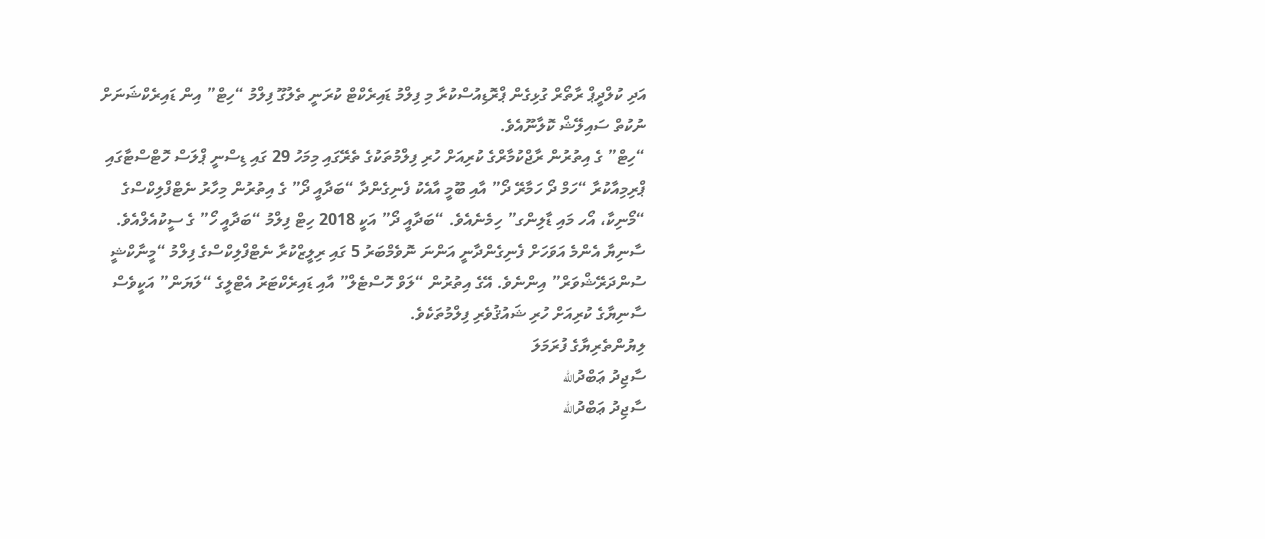އަދި ކުލްދީޕް ރާތޯރް ގުޅިގެން ޕްރޮޑިއުސްކުރާ މި ފިލްމު ޑައިރެކްޓް ކުރަނީ ތެލުގޫ ފިލްމު “ހިޓް” އިން ޑައިރެކްޝަނަށް ނުކުތް ސައިލޭޝް ކޮލާނޫއެވެ.
“ހިޓް” ގެ އިތުރުން ރާޖްކުމާރްގެ ކުރިއަށް ހުރި ފިލްމުތަކުގެ ތެރޭގައި މިމަހު 29 ގައި ޑިސްނީ ޕްލަސް ހޮޓްސްޓާގައި ޕްރިމިއާކުރާ “ހަމް ދޯ ހަމާރޭ ދޯ” އާއި ބޫމީ އާއެކު ފެނިގެންދާ “ބަދާއީ ދޯ” ގެ އިތުރުން މިހާރު ނެޓްފްލިކްސްގެ “މޯނިކާ، އޯހ މައި ޑާލިންގ” ހިމެނެއެވެ. “ބަދާއީ ދޯ” އަކީ 2018 ހިޓް ފިލްމު “ބަދާއީ ހޯ” ގެ ސީކުއެލްއެވެ.
ސާނިޔާ އެންމެ އަވަހަށް ފެނިގެންދާނީ އަންނަ ނޮވެމްބަރު 5 ގައި ރިލީޒްކުރާ ނެޓްފްލިކްސްގެ ފިލްމު “މީނާކްޝީ ސުންދަރޭޝްވަރް” އިންނެވެ. އޭގެ އިތުރުން “ލަވް ހޮސްޓެލް” އާއި ޑައިރެކްޓަރު އެޓްލީގެ “ލަޔަން” އަކީވެސް ސާނިޔާގެ ކުރިއަށް ހުރި ޝައުޤުވެރި ފިލްމުތަކެވެ.
ލިޔުންތެރިޔާގެ ފުރަމަލަ
ސާޖިދު ޢަބްދުالله
ސާޖިދު ޢަބްދުالله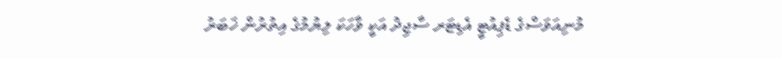މުނިއަވަސްގެ ޑެޕިއުޓީ އެޑިޓަރ ސާޖިދު އަކީ ވާހަކަ ލިޔުމުގެ އިތުރުން ޚަބަރު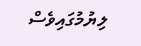ލިޔުމުގައިވެސް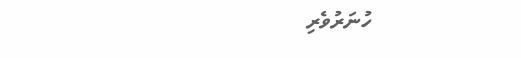ހުނަރުވެރި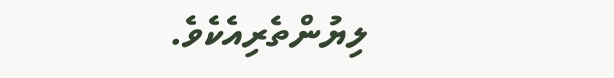ލިޔުންތެރިއެކެވެ.